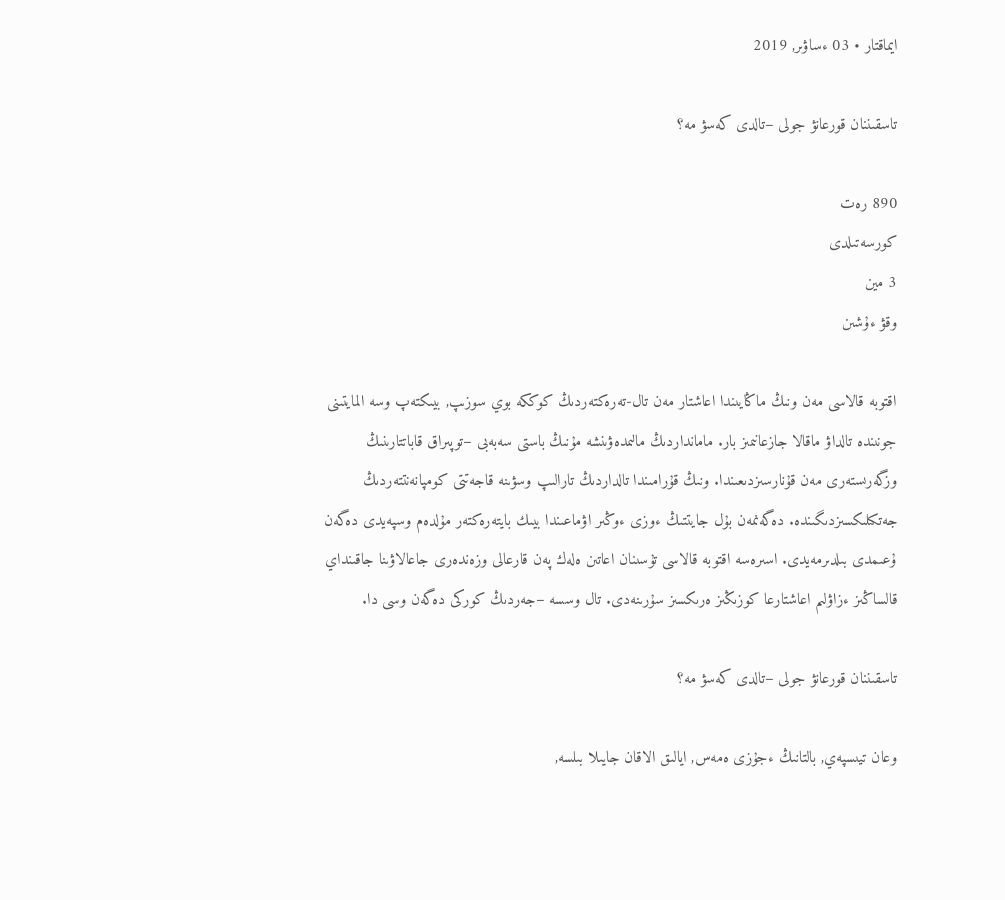ايماقتار • 03 ءساۋىر, 2019

تاسقىننان قورعانۋ جولى –تالدى كەسۋ مە؟

890 رەت
كورسەتىلدى
3 مين
وقۋ ءۇشىن

اقتوبە قالاسى مەن ونىڭ ماڭايىندا اعاشتار مەن تال-تەرەكتەردىڭ كوككە بوي سوزىپ, بيىكتەپ وسە المايتىنى جونىندە تالداۋ ماقالا جازعانىمىز بار. مامانداردىڭ مالىمدەۋىنشە مۇنىڭ باستى سەبەبى –توپىراق قاباتتارىنىڭ وزگەرىستەرى مەن قۇنارسىزدىعىندا. ونىڭ قۇرامىندا تالداردىڭ تارالىپ وسۋىنە قاجەتتى كومپانەنتتەردىڭ جەتكىلىكسىزدىگىندە. دەگەنمەن بۇل جايتتىڭ ءوزى ءوڭىر اۋماعىندا بيىك بايتەرەكتەر مۇلدەم وسپەيدى دەگەن ۇعىمدى بىلدىرمەيدى. اسىرەسە اقتوبە قالاسى تۇسىنان اعاتىن ەلەك پەن قارعالى وزەندەرى جاعالاۋىنا جاقىنداي قالساڭىز ءزاۋلىم اعاشتارعا كوزىڭىز ەرىكسىز سۇرىنەدى. تال وسسە –جەردىڭ كوركى دەگەن وسى دا.

تاسقىننان قورعانۋ جولى –تالدى كەسۋ مە؟

وعان تيىسپەي, بالتانىڭ ءجۇزى ەمەس, ايالىق الاقان جايىلا بىلسە,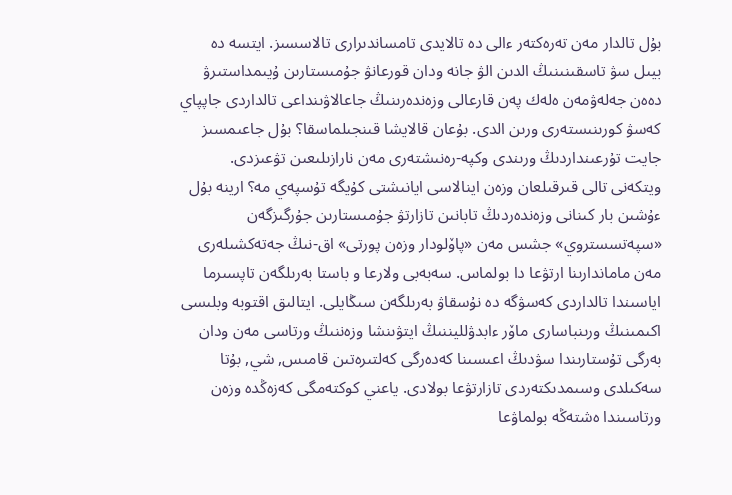بۇل تالدار مەن تەرەكتەر ءالى دە تالايدى تامساندىرارى تالاسسىز. ايتسە دە بيىل سۋ تاسقىنىنىڭ الدىن الۋ جانە ودان قورعانۋ جۇمىستارىن ۇيىمداستىرۋ دەەن جەلەۋمەن ەلەك پەن قارعالى وزەندەرىنىڭ جاعالاۋىنداعى تالداردى جاپپاي كەسۋ كورىنىستەرى ورىن الدى. بۇعان قالايشا قىنجىلماسقا؟ بۇل جاعىمسىز جايت تۇرعىنداردىڭ ورىندى وكپە-رەنىشتەرى مەن نارازىلىعىن تۋعىزدى. ويتكەنى تالى قىرقىلعان وزەن اينالاسى ايانىشتى كۇيگە تۇسپەي مە؟ ارينە بۇل ءۇشىن بار كىنانى وزەندەردىڭ تابانىن تازارتۋ جۇمىستارىن جۇرگىزگەن «سپەتسستروي» جشس مەن «پاۆلودار وزەن پورتى» اق-نىڭ جەتەكشىلەرى مەن ماماندارىنا ارتۋعا دا بولماس. سەبەبى ولارعا و باستا بەرىلگەن تاپسىرما اياسىندا تالداردى كەسۋگە دە نۇسقاۋ بەرىلگەن سىڭايلى. ايتالىق اقتوبە وبلىسى اكىمىنىڭ ورىنباسارى ماۆر ءابدۋلليننىڭ ايتۋىنشا وزەننىڭ ورتاسى مەن ودان بەرگى تۇستارىندا سۋدىڭ اعىسىنا كەدەرگى كەلتىرەتىن قامىس, شي, بۇتا سەكىلدى وسىمدىكتەردى تازارتۋعا بولادى. ياعني كوكتەمگى كەزەڭدە وزەن ورتاسىندا ەشتەڭە بولماۋعا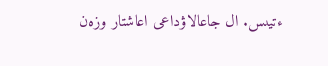ءتيىس. ال جاعالاۋداعى اعاشتار وزەن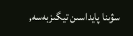سۋىنا پايداسىن تيگىزبەسە,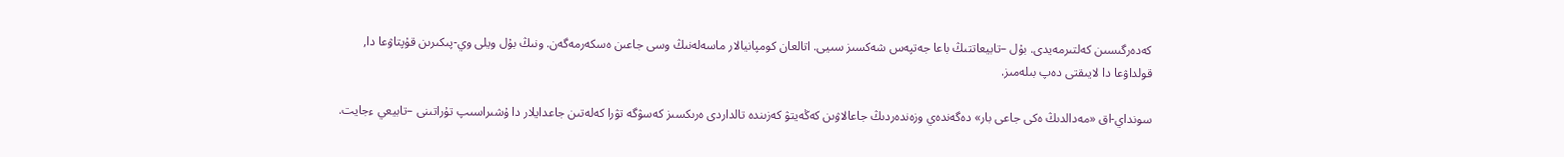كەدەرگىسىن كەلتىرمەيدى. بۇل –تابيعاتتىڭ باعا جەتپەس شەكسىز سىيى. اتالعان كومپانيالار ماسەلەنىڭ وسى جاعىن ەسكەرمەگەن. ونىڭ بۇل ويلى وي-پىكىرىن قۇپتاۋعا دا, قولداۋعا دا لايىقتى دەپ بىلەمىز.

سونداي-اق «مەدالدىڭ ەكى جاعى بار» دەگەندەي وزەندەردىڭ جاعالاۋىن كەڭەيتۋ كەزىندە تالداردى ەرىكسىز كەسۋگە تۋرا كەلەتىن جاعدايلار دا ۇشىراسىپ تۇراتىنى –تابيعي ءجايت.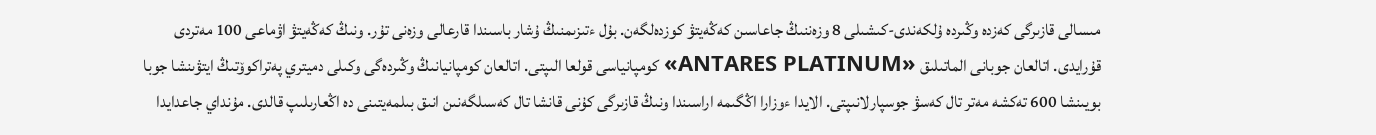مىسالى قازىرگى كەزدە وڭىردە ۇلكەندى-كىشىلى 8 وزەننىڭ جاعاسىن كەڭەيتۋ كوزدەلگەن. بۇل ءتىزىمنىڭ ۇشار باسىندا قارعالى وزەنى تۇر. ونىڭ كەڭەيتۋ اۋماعى 100 مەتردى قۇرايدى. اتالعان جوبانى الماتىلىق «ANTARES PLATINUM» كومپانياسى قولعا الىپتى. اتالعان كومپانيانىڭ وڭىردەگى وكىلى دميتري پەتراكوۆتىڭ ايتۋىنشا جوبا بويىنشا 600 تەكشە مەتر تال كەسۋ جوسپارلانىپتى. الايدا ءوزارا اڭگىمە اراسىندا ونىڭ قازىرگى كۇنى قانشا تال كەسىلگەنىن انىق بىلمەيتىنى دە اڭعارىلىپ قالدى. مۇنداي جاعدايدا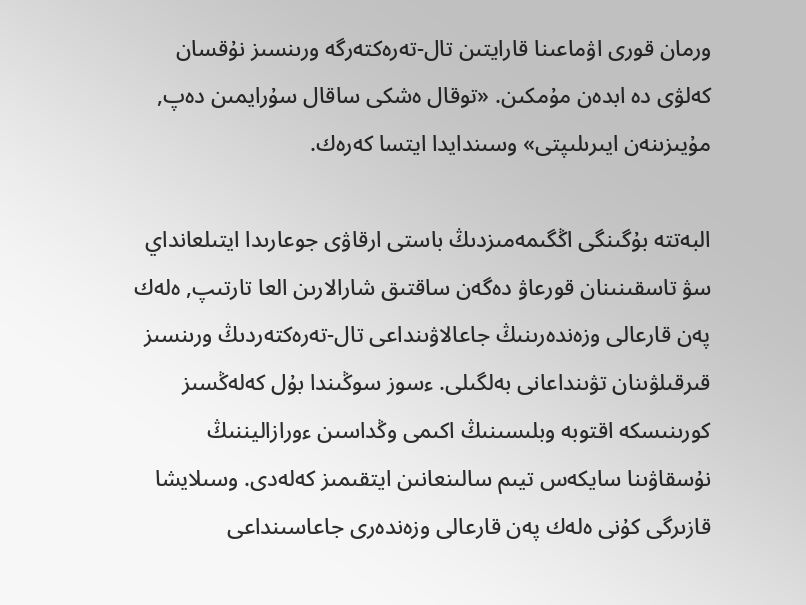ورمان قورى اۋماعىنا قارايتىن تال-تەرەكتەرگە ورىنسىز نۇقسان كەلۋى دە ابدەن مۇمكىن. «توقال ەشكى ساقال سۇرايمىن دەپ, مۇيىزىنەن ايىرىلىپتى» وسىندايدا ايتسا كەرەك.

البەتتە بۇگىنگى اڭگىمەمىزدىڭ باستى ارقاۋى جوعارىدا ايتىلعانداي سۋ تاسقىنىنان قورعاۋ دەگەن ساقتىق شارالارىن العا تارتىپ, ەلەك پەن قارعالى وزەندەرىنىڭ جاعالاۋىنداعى تال-تەرەكتەردىڭ ورىنسىز قىرقىلۋىنان تۋىنداعانى بەلگىلى. ءسوز سوڭىندا بۇل كەلەڭسىز كورىنىسكە اقتوبە وبلىسىنىڭ اكىمى وڭداسىن ءورازاليننىڭ نۇسقاۋىنا سايكەس تيىم سالىنعانىن ايتقىمىز كەلەدى. وسىلايشا قازىرگى كۇنى ەلەك پەن قارعالى وزەندەرى جاعاسىنداعى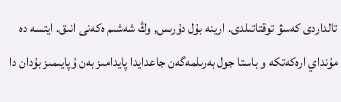تالداردى كەسۋ توقتاتىلدى. ارينە بۇل دۇرىس, وڭ شەشىم ەكەنى انىق. ايتسە دە مۇنداي ارەكەتكە و باستا جول بەرىلمەگەن جاعدايدا پايدامىز بەن ۇپايىمىز بۇدان دا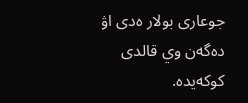جوعارى بولار ەدى اۋ دەگەن وي قالدى كوكەيدە.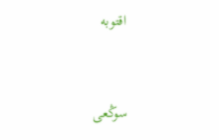اقتوبە


سوڭعى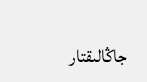جاڭالىقتار